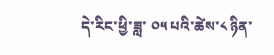དེ་རིང་ཕྱི་ཟླ་ ༠༥ པའི་ཚེས་༨ ཉིན་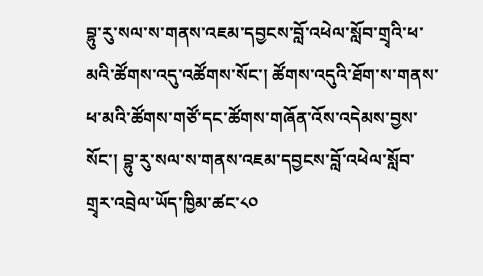བྷུ་རུ་སལ་ས་གནས་འཇམ་དབྱངས་བློ་འཕེལ་སློབ་གྲྭའི་ཕ་མའི་ཚོགས་འདུ་འཚོགས་སོང་། ཚོགས་འདུའི་ཐོག་ས་གནས་ཕ་མའི་ཚོགས་གཙོ་དང་ཚོགས་གཞོན་འོས་འདེམས་བྱས་སོང་། བྷུ་རུ་སལ་ས་གནས་འཇམ་དབྱངས་བློ་འཕེལ་སློབ་གྲྭར་འབྲེལ་ཡོད་ཁྱིམ་ཚང་༨༠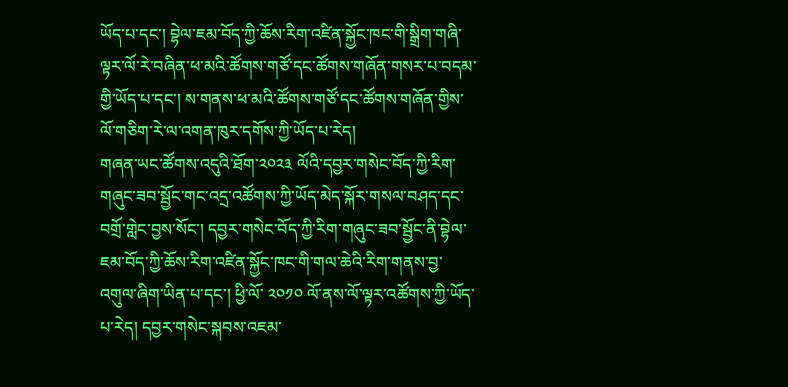ཡོད་པ་དང་། བྷེལ་ཇམ་བོད་ཀྱི་ཆོས་རིག་འཛིན་སྐྱོང་ཁང་གི་སྒྲིག་གཞི་ལྟར་ལོ་རེ་བཞིན་ཕ་མའི་ཚོགས་གཙོ་དང་ཚོགས་གཞོན་གསར་པ་བདམ་གྱི་ཡོད་པ་དང་། ས་གནས་ཕ་མའི་ཚོགས་གཙོ་དང་ཚོགས་གཞོན་གྱིས་ལོ་གཅིག་རེ་ལ་འགན་ཁུར་དགོས་ཀྱི་ཡོད་པ་རེད།
གཞན་ཡང་ཚོགས་འདུའི་ཐོག་༢༠༢༣ ལོའི་དབྱར་གསེང་བོད་ཀྱི་རིག་གཞུང་ཟབ་སྦྱོང་གང་འདྲ་འཚོགས་ཀྱི་ཡོད་མེད་སྐོར་གསལ་བཤད་དང་བགྲོ་གླེང་བྱས་སོང་། དབྱར་གསེང་བོད་ཀྱི་རིག་གཞུང་ཟབ་སྦྱོང་ནི་བྷེལ་ཇམ་བོད་ཀྱི་ཆོས་རིག་འཛིན་སྐྱོང་ཁང་གི་གལ་ཆེའི་རིག་གནས་བྱ་འགུལ་ཞིག་ཡིན་པ་དང་། ཕྱི་ལོ་ ༢༠༡༠ ལོ་ནས་ལོ་ལྟར་འཚོགས་ཀྱི་ཡོད་པ་རེད། དབྱར་གསེང་སྐབས་འཇམ་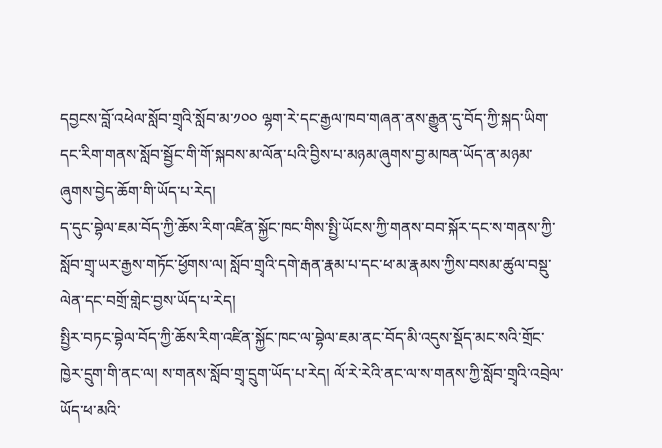དབྱངས་བློ་འཕེལ་སློབ་གྲྭའི་སློབ་མ་༡༠༠ ལྷག་རེ་དང་རྒྱལ་ཁབ་གཞན་ནས་རྒྱུན་དུ་བོད་ཀྱི་སྐད་ཡིག་དང་རིག་གནས་སློབ་སྦྱོང་གི་གོ་སྐབས་མ་ལོན་པའི་བྱིས་པ་མཉམ་ཞུགས་བྱ་མཁན་ཡོད་ན་མཉམ་ཞུགས་བྱེད་ཆོག་གི་ཡོད་པ་རེད།
ད་དུང་བྷེལ་ཇམ་བོད་ཀྱི་ཆོས་རིག་འཛིན་སྐྱོང་ཁང་གིས་སྤྱི་ཡོངས་ཀྱི་གནས་བབ་སྐོར་དང་ས་གནས་ཀྱི་སློབ་གྲྭ་ཡར་རྒྱས་གཏོང་ཕྱོགས་ལ། སློབ་གྲྭའི་དགེ་རྒན་རྣམ་པ་དང་ཕ་མ་རྣམས་ཀྱིས་བསམ་ཚུལ་བསྡུ་ལེན་དང་བགྲོ་གླེང་བྱས་ཡོད་པ་རེད།
སྤྱིར་བཏང་བྷེལ་བོད་ཀྱི་ཆོས་རིག་འཛིན་སྐྱོང་ཁང་ལ་བྷེལ་ཇམ་ནང་བོད་མི་འདུས་སྡོད་མང་སའི་གྲོང་ཁྱེར་དྲུག་གི་ནང་ལ། ས་གནས་སློབ་གྲྭ་དྲུག་ཡོད་པ་རེད། ལོ་རེ་རེའི་ནང་ལ་ས་གནས་ཀྱི་སློབ་གྲྭའི་འབྲེལ་ཡོད་ཕ་མའི་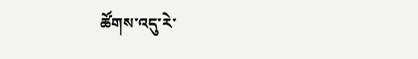ཚོགས་འདུ་རེ་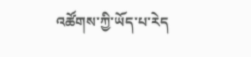འཚོགས་ཀྱི་ཡོད་པ་རེད